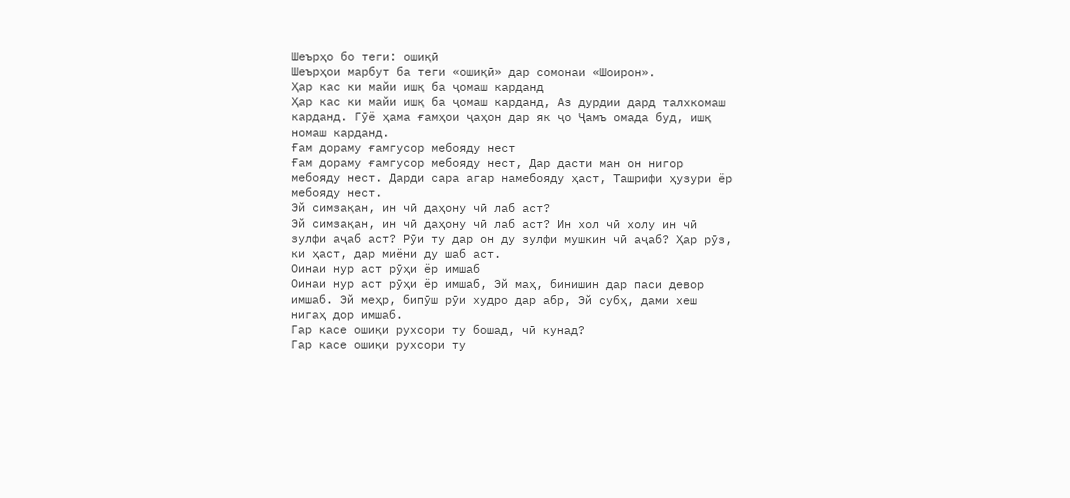Шеърҳо бо теги: ошиқӣ
Шеърҳои марбут ба теги «ошиқӣ» дар сомонаи «Шоирон».
Ҳар кас ки майи ишқ ба ҷомаш карданд
Ҳар кас ки майи ишқ ба ҷомаш карданд, Аз дурдии дард талхкомаш карданд. Гӯё ҳама ғамҳои ҷаҳон дар як ҷо Ҷамъ омада буд, ишқ номаш карданд.
Ғам дораму ғамгусор мебояду нест
Ғам дораму ғамгусор мебояду нест, Дар дасти ман он нигор мебояду нест. Дарди сара агар намебояду ҳаст, Ташрифи ҳузури ёр мебояду нест.
Эй симзақан, ин чӣ даҳону чӣ лаб аст?
Эй симзақан, ин чӣ даҳону чӣ лаб аст? Ин хол чӣ холу ин чӣ зулфи аҷаб аст? Рӯи ту дар он ду зулфи мушкин чӣ аҷаб? Ҳар рӯз, ки ҳаст, дар миёни ду шаб аст.
Оинаи нур аст рӯҳи ёр имшаб
Оинаи нур аст рӯҳи ёр имшаб, Эй маҳ, бинишин дар паси девор имшаб. Эй меҳр, бипӯш рӯи худро дар абр, Эй субҳ, дами хеш нигаҳ дор имшаб.
Гар касе ошиқи рухсори ту бошад, чӣ кунад?
Гар касе ошиқи рухсори ту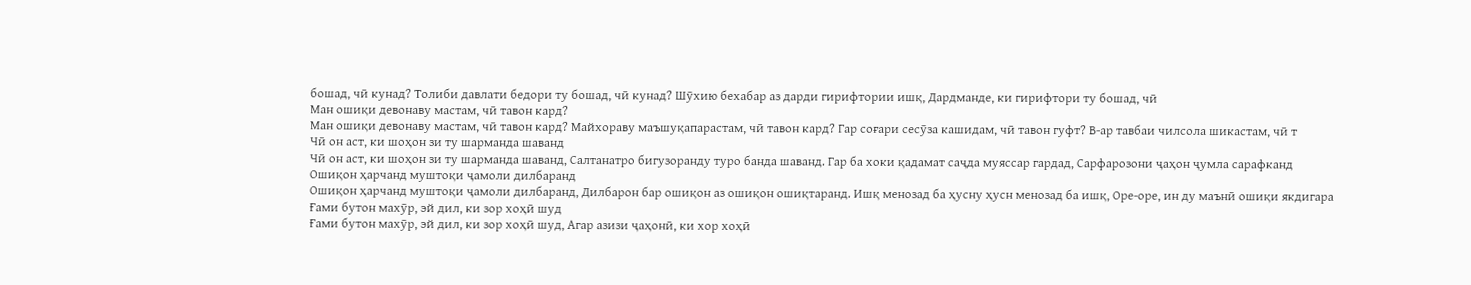бошад, чӣ кунад? Толиби давлати бедори ту бошад, чӣ кунад? Шӯхию бехабар аз дарди гирифтории ишқ, Дардманде, ки гирифтори ту бошад, чӣ
Ман ошиқи девонаву мастам, чӣ тавон кард?
Ман ошиқи девонаву мастам, чӣ тавон кард? Майхораву маъшуқапарастам, чӣ тавон кард? Гар соғари сесӯза кашидам, чӣ тавон гуфт? В-ар тавбаи чилсола шикастам, чӣ т
Чӣ он аст, ки шоҳон зи ту шарманда шаванд
Чӣ он аст, ки шоҳон зи ту шарманда шаванд, Салтанатро бигузоранду туро банда шаванд. Гар ба хоки қадамат саҷда муяссар гардад, Сарфарозони ҷаҳон ҷумла сарафканд
Ошиқон ҳарчанд муштоқи ҷамоли дилбаранд
Ошиқон ҳарчанд муштоқи ҷамоли дилбаранд, Дилбарон бар ошиқон аз ошиқон ошиқтаранд. Ишқ менозад ба ҳусну ҳусн менозад ба ишқ, Оре-оре, ин ду маънӣ ошиқи якдигара
Ғами бутон махӯр, эй дил, ки зор хоҳӣ шуд
Ғами бутон махӯр, эй дил, ки зор хоҳӣ шуд, Агар азизи ҷаҳонӣ, ки хор хоҳӣ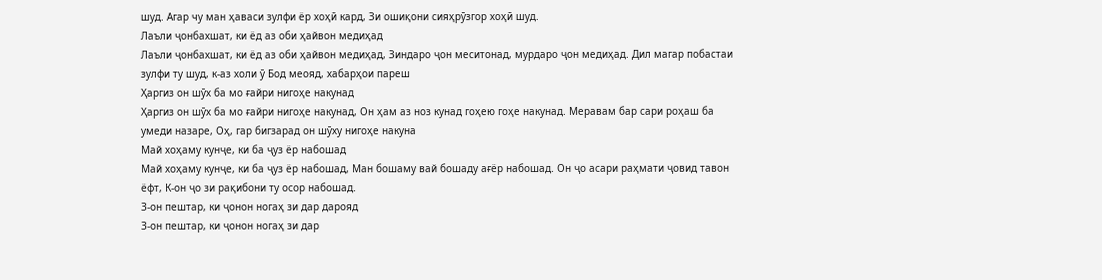шуд. Агар чу ман ҳаваси зулфи ёр хоҳӣ кард, Зи ошиқони сияҳрӯзгор хоҳӣ шуд.
Лаъли ҷонбахшат, ки ёд аз оби ҳайвон медиҳад
Лаъли ҷонбахшат, ки ёд аз оби ҳайвон медиҳад, Зиндаро ҷон меситонад, мурдаро ҷон медиҳад. Дил магар побастаи зулфи ту шуд, к-аз холи ӯ Бод меояд, хабарҳои пареш
Ҳаргиз он шӯх ба мо ғайри нигоҳе накунад
Ҳаргиз он шӯх ба мо ғайри нигоҳе накунад, Он ҳам аз ноз кунад гоҳею гоҳе накунад. Меравам бар сари роҳаш ба умеди назаре, Оҳ, гар бигзарад он шӯху нигоҳе накуна
Май хоҳаму кунҷе, ки ба ҷуз ёр набошад
Май хоҳаму кунҷе, ки ба ҷуз ёр набошад, Ман бошаму вай бошаду ағёр набошад. Он ҷо асари раҳмати ҷовид тавон ёфт, К-он ҷо зи рақибони ту осор набошад.
З-он пештар, ки ҷонон ногаҳ зи дар дарояд
З-он пештар, ки ҷонон ногаҳ зи дар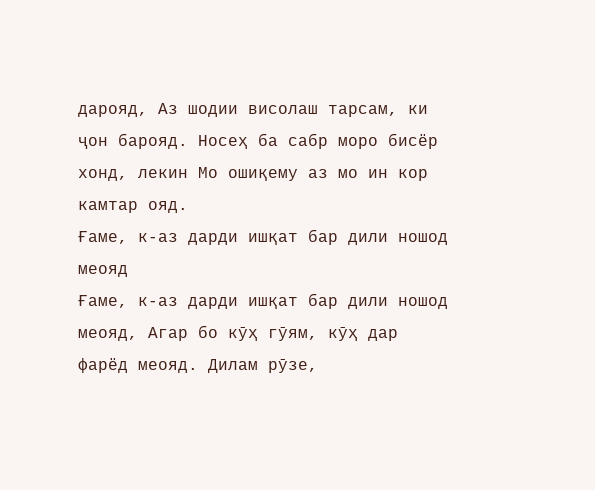дарояд, Аз шодии висолаш тарсам, ки ҷон барояд. Носеҳ ба сабр моро бисёр хонд, лекин Мо ошиқему аз мо ин кор камтар ояд.
Ғаме, к-аз дарди ишқат бар дили ношод меояд
Ғаме, к-аз дарди ишқат бар дили ношод меояд, Агар бо кӯҳ гӯям, кӯҳ дар фарёд меояд. Дилам рӯзе,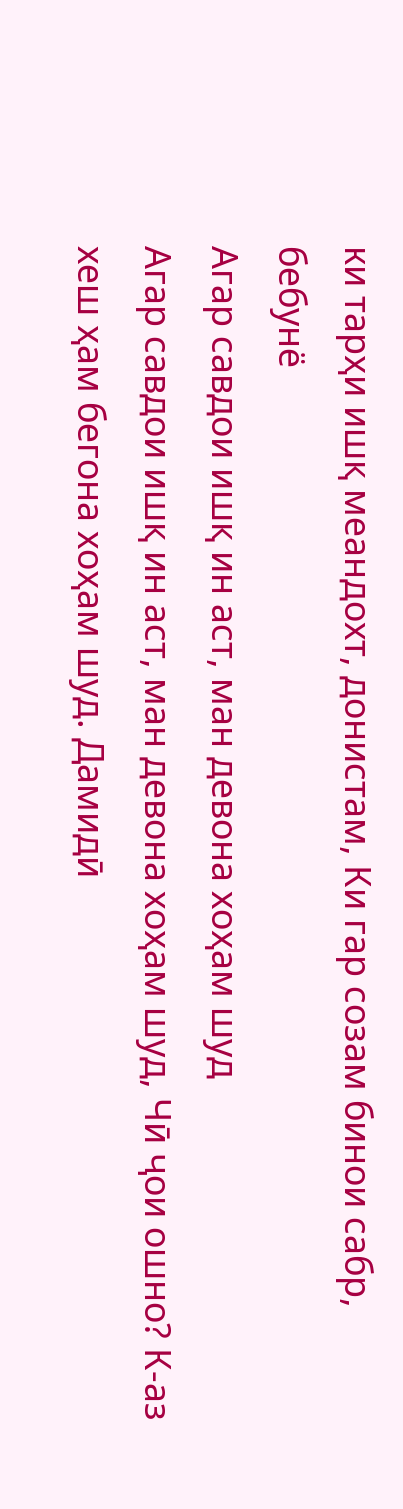ки тарҳи ишқ меандохт, донистам, Ки гар созам бинои сабр, бебунё
Агар савдои ишқ ин аст, ман девона хоҳам шуд
Агар савдои ишқ ин аст, ман девона хоҳам шуд, Чӣ ҷои ошно? К-аз хеш ҳам бегона хоҳам шуд. Дамидӣ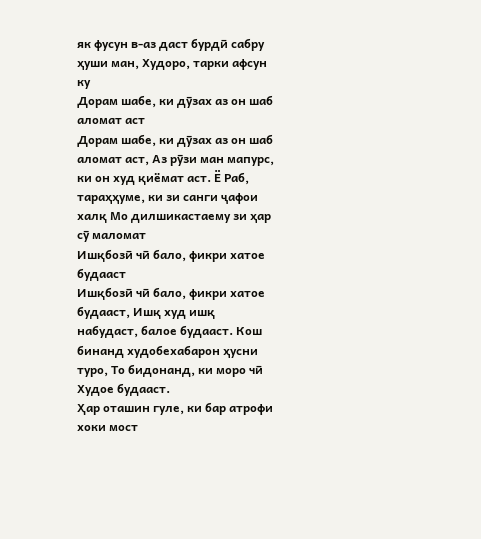як фусун в-аз даст бурдӣ сабру ҳуши ман, Худоро, тарки афсун ку
Дорам шабе, ки дӯзах аз он шаб аломат аст
Дорам шабе, ки дӯзах аз он шаб аломат аст, Аз рӯзи ман мапурс, ки он худ қиёмат аст. Ё Раб, тараҳҳуме, ки зи санги ҷафои халқ Мо дилшикастаему зи ҳар сӯ маломат
Ишқбозӣ чӣ бало, фикри хатое будааст
Ишқбозӣ чӣ бало, фикри хатое будааст, Ишқ худ ишқ набудаст, балое будааст. Кош бинанд худобехабарон ҳусни туро, То бидонанд, ки моро чӣ Худое будааст.
Ҳар оташин гуле, ки бар атрофи хоки мост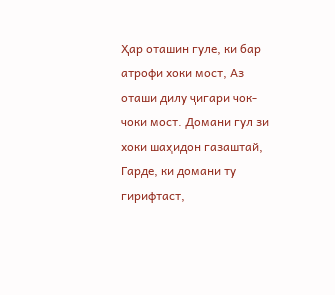Ҳар оташин гуле, ки бар атрофи хоки мост, Аз оташи дилу ҷигари чок-чоки мост. Домани гул зи хоки шаҳидон газаштай, Гарде, ки домани ту гирифтаст,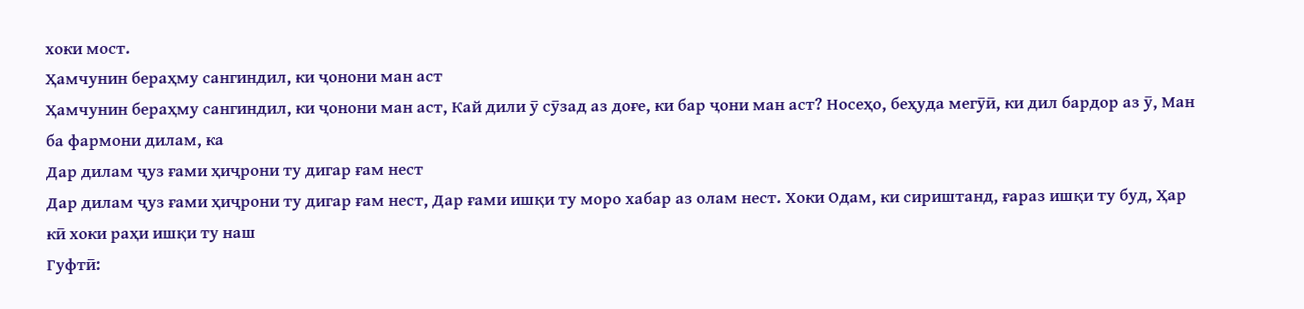хоки мост.
Ҳамчунин бераҳму сангиндил, ки ҷонони ман аст
Ҳамчунин бераҳму сангиндил, ки ҷонони ман аст, Кай дили ӯ сӯзад аз доғе, ки бар ҷони ман аст? Носеҳо, беҳуда мегӯӣ, ки дил бардор аз ӯ, Ман ба фармони дилам, ка
Дар дилам ҷуз ғами ҳиҷрони ту дигар ғам нест
Дар дилам ҷуз ғами ҳиҷрони ту дигар ғам нест, Дар ғами ишқи ту моро хабар аз олам нест. Хоки Одам, ки сириштанд, ғараз ишқи ту буд, Ҳар кӣ хоки раҳи ишқи ту наш
Гуфтӣ: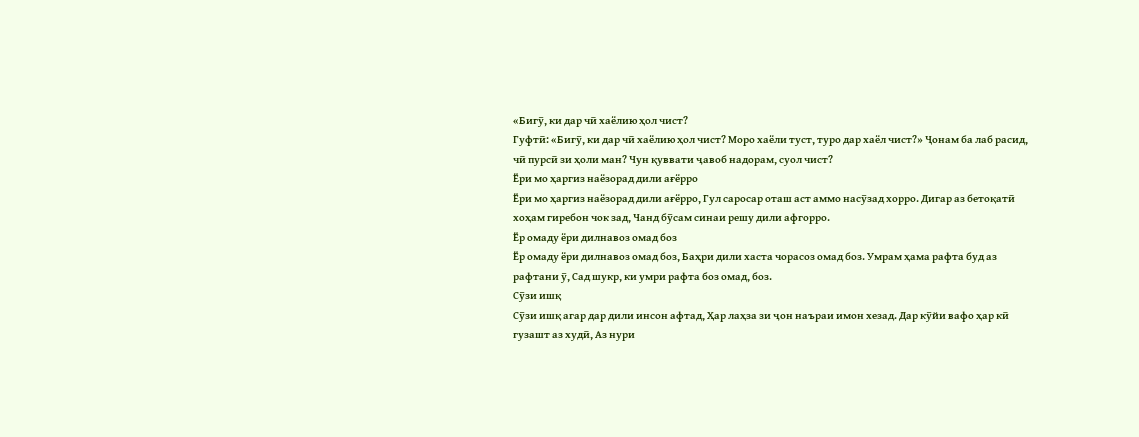«Бигӯ, ки дар чӣ хаёлию ҳол чист?
Гуфтӣ: «Бигӯ, ки дар чӣ хаёлию ҳол чист? Моро хаёли туст, туро дар хаёл чист?» Ҷонам ба лаб расид, чӣ пурсӣ зи ҳоли ман? Чун қуввати ҷавоб надорам, суол чист?
Ёри мо ҳаргиз наёзорад дили ағёрро
Ёри мо ҳаргиз наёзорад дили ағёрро, Гул саросар оташ аст аммо насӯзад хорро. Дигар аз бетоқатӣ хоҳам гиребон чок зад, Чанд бӯсам синаи решу дили афгорро.
Ёр омаду ёри дилнавоз омад боз
Ёр омаду ёри дилнавоз омад боз, Баҳри дили хаста чорасоз омад боз. Умрам ҳама рафта буд аз рафтани ӯ, Сад шукр, ки умри рафта боз омад, боз.
Сӯзи ишқ
Сӯзи ишқ агар дар дили инсон афтад, Ҳар лаҳза зи ҷон наъраи имон хезад. Дар кӯйи вафо ҳар кӣ гузашт аз худӣ, Аз нури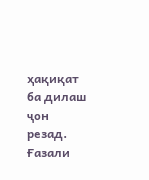ҳақиқат ба дилаш ҷон резад.
Ғазали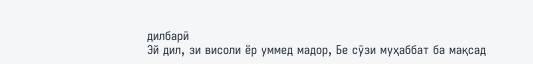дилбарӣ
Эй дил, зи висоли ёр уммед мадор, Бе сӯзи муҳаббат ба мақсад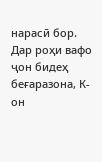нарасӣ бор. Дар роҳи вафо ҷон бидеҳ беғаразона, К-он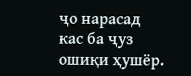ҷо нарасад кас ба ҷуз ошиқи ҳушёр.